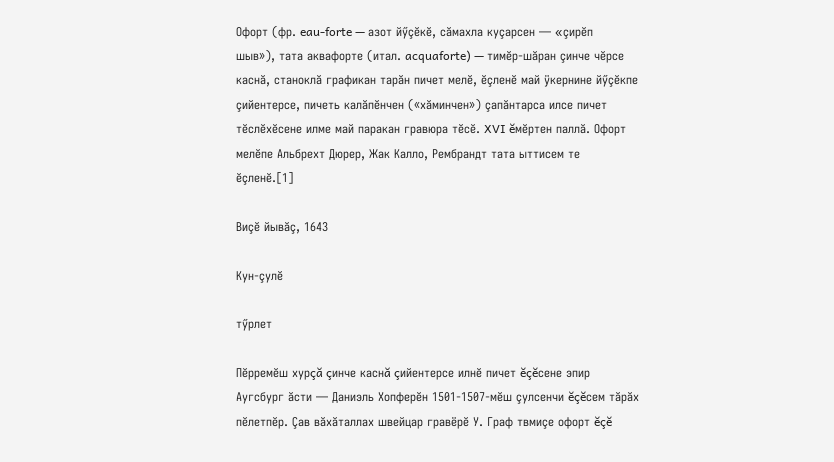Офорт (фр. eau-forte — азот йӳçĕкĕ, сăмахла куçарсен — «çирĕп шыв»), тата аквафорте (итал. acquaforte) — тимĕр-шăран çинче чĕрсе каснă, станоклă графикан тарăн пичет мелĕ, ĕçленĕ май ÿкернине йӳçĕкпе çийентерсе, пичеть калăпĕнчен («хăминчен») çапăнтарса илсе пичет тĕслĕхĕсене илме май паракан гравюра тĕсĕ. XVI ĕмĕртен паллă. Офорт мелĕпе Альбрехт Дюрер, Жак Калло, Рембрандт тата ыттисем те ĕçленĕ.[1]

Виçĕ йывăç, 1643

Кун-çулĕ

тӳрлет

Пĕрремĕш хурçă çинче каснă çийентерсе илнĕ пичет ĕçĕсене эпир Аугсбург ăсти — Даниэль Хопферĕн 1501-1507-мĕш çулсенчи ĕçĕсем тăрăх пĕлетпĕр. Çав вăхăталлах швейцар гравёрĕ У. Граф твмиçе офорт ĕçĕ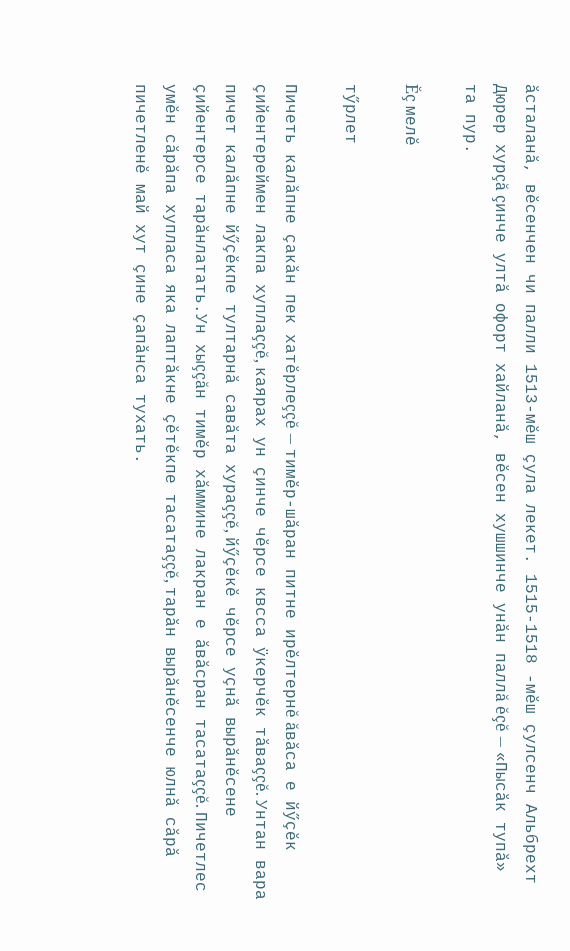ăсталанă, вĕсенчен чи палли 1513-мĕш çула лекет. 1515-1518 -мĕш çулсенч Альбрехт Дюрер хурçă çинче ултă офорт хайланă, вĕсен хушшинче унăн паллă ĕçĕ — «Пысăк тупă» та пур.

Ĕç мелĕ

тӳрлет

Пичеть калăпне çакăн пек хатĕрлеççĕ — тимĕр-шăран питне ирĕлтернĕ ăвăса е йӳçĕк çийентереймен лакпа хуплаççĕ, каярах ун çинче чĕрсе квсса ÿкерчĕк тăваççĕ. Унтан вара пичет калăпне йӳçĕкпе тултарнă савăта хураççĕ, йӳçĕкĕ чĕрсе уçнă вырăнĕсене çийентерсе тарăнлатать.Ун хыççăн тимĕр хăммине лакран е ăвăсран тасатаççĕ. Пичетлес умĕн сăрăпа хупласа яка лаптăкне çĕтĕкпе тасатаççĕ, тарăн вырăнĕсенче юлнă сăрă пичетленĕ май хут çине çапăнса тухать.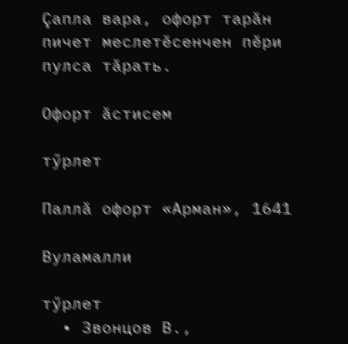Çапла вара, офорт тарăн пичет меслетĕсенчен пĕри пулса тăрать.

Офорт ăстисем

тӳрлет

Паллă офорт «Арман», 1641

Вуламалли

тӳрлет
  • Звонцов В.,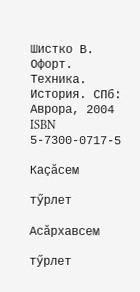Шистко В. Офорт. Техника. История. СПб: Аврора, 2004 ISBN 5-7300-0717-5

Каçăсем

тӳрлет

Асăрхавсем

тӳрлет